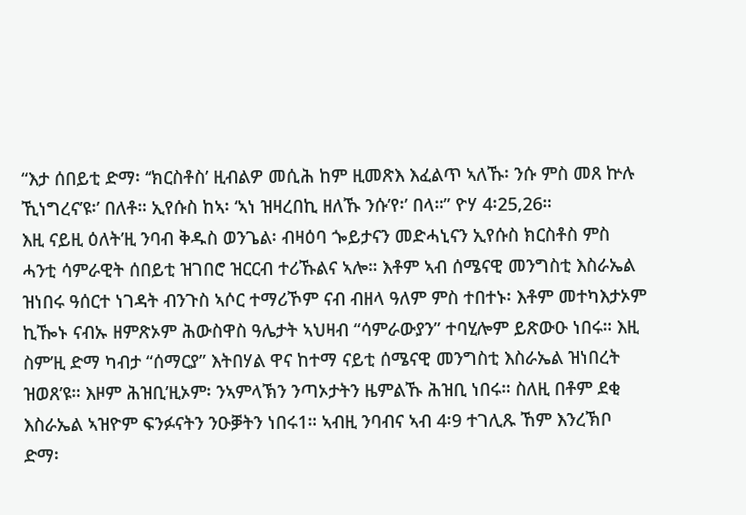“እታ ሰበይቲ ድማ፡ ‘‘ክርስቶስ’ ዚብልዎ መሲሕ ከም ዚመጽእ እፈልጥ ኣለኹ፡ ንሱ ምስ መጸ ኵሉ ኺነግረና’ዩ፡’ በለቶ። ኢየሱስ ከኣ፡ ‘ኣነ ዝዛረበኪ ዘለኹ ንሱ’የ፡’ በላ።” ዮሃ 4፡25,26።
እዚ ናይዚ ዕለት’ዚ ንባብ ቅዱስ ወንጌል፡ ብዛዕባ ጐይታናን መድሓኒናን ኢየሱስ ክርስቶስ ምስ ሓንቲ ሳምራዊት ሰበይቲ ዝገበሮ ዝርርብ ተሪኹልና ኣሎ። እቶም ኣብ ሰሜናዊ መንግስቲ እስራኤል ዝነበሩ ዓሰርተ ነገዳት ብንጉስ ኣሶር ተማሪኾም ናብ ብዘላ ዓለም ምስ ተበተኑ፡ እቶም መተካእታኦም ኪዀኑ ናብኡ ዘምጽኦም ሕውስዋስ ዓሌታት ኣህዛብ “ሳምራውያን” ተባሂሎም ይጽውዑ ነበሩ። እዚ ስም’ዚ ድማ ካብታ “ሰማርያ” እትበሃል ዋና ከተማ ናይቲ ሰሜናዊ መንግስቲ እስራኤል ዝነበረት ዝወጸ’ዩ። እዞም ሕዝቢ’ዚኦም፡ ንኣምላኽን ንጣኦታትን ዜምልኹ ሕዝቢ ነበሩ። ስለዚ በቶም ደቂ እስራኤል ኣዝዮም ፍንፉናትን ንዑቓትን ነበሩ1። ኣብዚ ንባብና ኣብ 4፡9 ተገሊጹ ኸም እንረኽቦ ድማ፡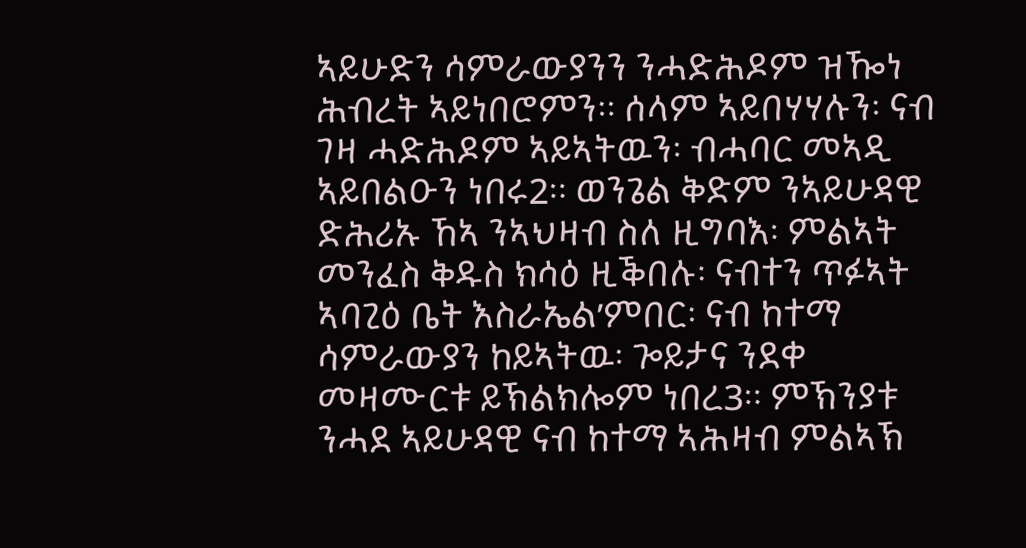ኣይሁድን ሳምራውያንን ንሓድሕዶም ዝዀነ ሕብረት ኣይነበሮምን። ሰላም ኣይበሃሃሉን፡ ናብ ገዛ ሓድሕዶም ኣይኣትዉን፡ ብሓባር መኣዲ ኣይበልዑን ነበሩ2። ወንጌል ቅድም ንኣይሁዳዊ ድሕሪኡ ኸኣ ንኣህዛብ ስለ ዚግባእ፡ ምልኣት መንፈስ ቅዱስ ክሳዕ ዚቕበሉ፡ ናብተን ጥፉኣት ኣባጊዕ ቤት እስራኤል’ምበር፡ ናብ ከተማ ሳምራውያን ከይኣትዉ፡ ጐይታና ንደቀ መዛሙርቱ ይኽልክሎም ነበረ3። ምኽንያቱ ንሓደ ኣይሁዳዊ ናብ ከተማ ኣሕዛብ ምልኣኽ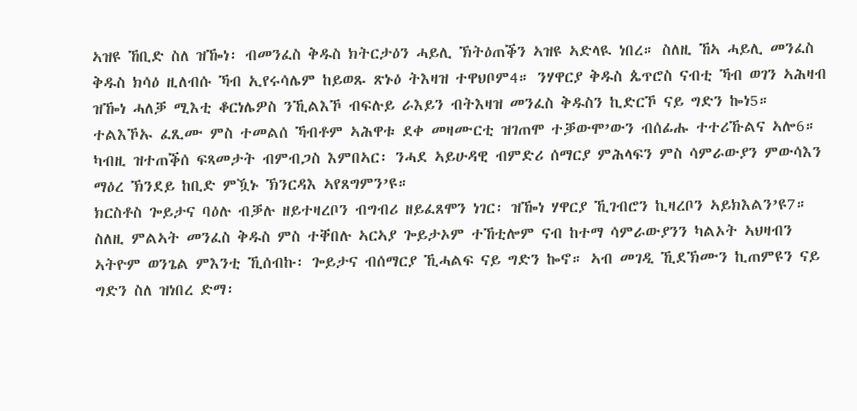ኣዝዩ ኸቢድ ስለ ዝዀነ፡ ብመንፈስ ቅዱስ ክትርታዕን ሓይሊ ኽትዕጠቕን ኣዝዩ ኣድላዪ ነበረ። ስለዚ ኸኣ ሓይሊ መንፈስ ቅዱስ ክሳዕ ዚለብሱ ኻብ ኢየሩሳሌም ከይወጹ ጽኑዕ ትእዛዝ ተዋህቦም4። ንሃዋርያ ቅዱስ ጴጥሮስ ናብቲ ኻብ ወገን ኣሕዛብ ዝዀነ ሓለቓ ሚእቲ ቆርነሌዎስ ንኺልእኾ ብፍሉይ ራእይን ብትእዛዝ መንፈስ ቅዱስን ኪድርኾ ናይ ግድን ኰነ5። ተልእኾኡ ፈጺሙ ምስ ተመልሰ ኻብቶም ኣሕዋቱ ደቀ መዛሙርቲ ዝገጠሞ ተቓውሞ’ውን ብሰፊሑ ተተሪኹልና ኣሎ6። ካብዚ ዝተጠቕሰ ፍጻመታት ብምብጋስ እምበኣር፡ ንሓደ ኣይሁዳዊ ብምድሪ ሰማርያ ምሕላፍን ምስ ሳምራውያን ምውሳእን ማዕረ ኽንደይ ከቢድ ምዃኑ ኽንርዳእ ኣየጸግምን’ዩ።
ክርስቶስ ጐይታና ባዕሉ ብቓሉ ዘይተዛረቦን ብግብሪ ዘይፈጸሞን ነገር፡ ዝዀነ ሃዋርያ ኺገብሮን ኪዛረቦን ኣይክእልን’ዩ7። ስለዚ ምልኣት መንፈስ ቅዱስ ምስ ተቐበሉ ኣርኣያ ጐይታኦም ተኸቲሎም ናብ ከተማ ሳምራውያንን ካልኦት ኣህዛብን ኣትዮም ወንጌል ምእንቲ ኺሰብኩ፡ ጐይታና ብሰማርያ ኺሓልፍ ናይ ግድን ኰኖ። ኣብ መገዲ ኺደኽሙን ኪጠምዩን ናይ ግድን ስለ ዝነበረ ድማ፡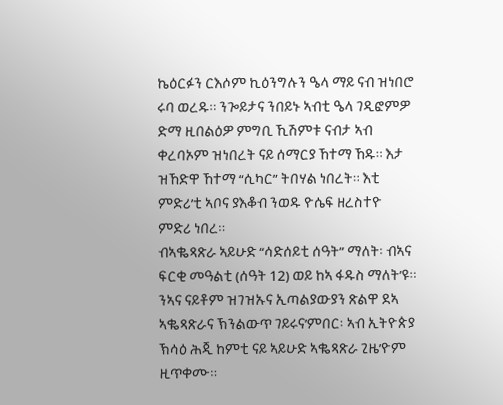ኬዕርፉን ርእሶም ኪዕንግሉን ዔላ ማይ ናብ ዝነበሮ ሩባ ወረዱ። ንጐይታና ንበይኑ ኣብቲ ዔላ ገዲፎምዎ ድማ ዚበልዕዎ ምግቢ ኺሽምቱ ናብታ ኣብ ቀረባኦም ዝነበረት ናይ ሰማርያ ኸተማ ኸዱ። እታ ዝኸድዋ ኸተማ “ሲካር” ትበሃል ነበረት። እቲ ምድሪ’ቲ ኣቦና ያእቆብ ንወዱ ዮሴፍ ዘረስተዮ ምድሪ ነበረ።
ብኣቈጻጽራ ኣይሁድ “ሳድሰይቲ ሰዓት” ማለት፡ ብኣና ፍርቂ መዓልቲ (ሰዓት 12) ወይ ከኣ ፋዱስ ማለት’ዩ። ንኣና ናይቶም ዝገዝኡና ኢጣልያውያን ጽልዋ ደኣ ኣቈጻጽራና ኽንልውጥ ገይሩና’ምበር፡ ኣብ ኢትዮጵያ ኽሳዕ ሕጂ ከምቲ ናይ ኣይሁድ ኣቈጻጽራ ጊዜ’ዮም ዚጥቀሙ።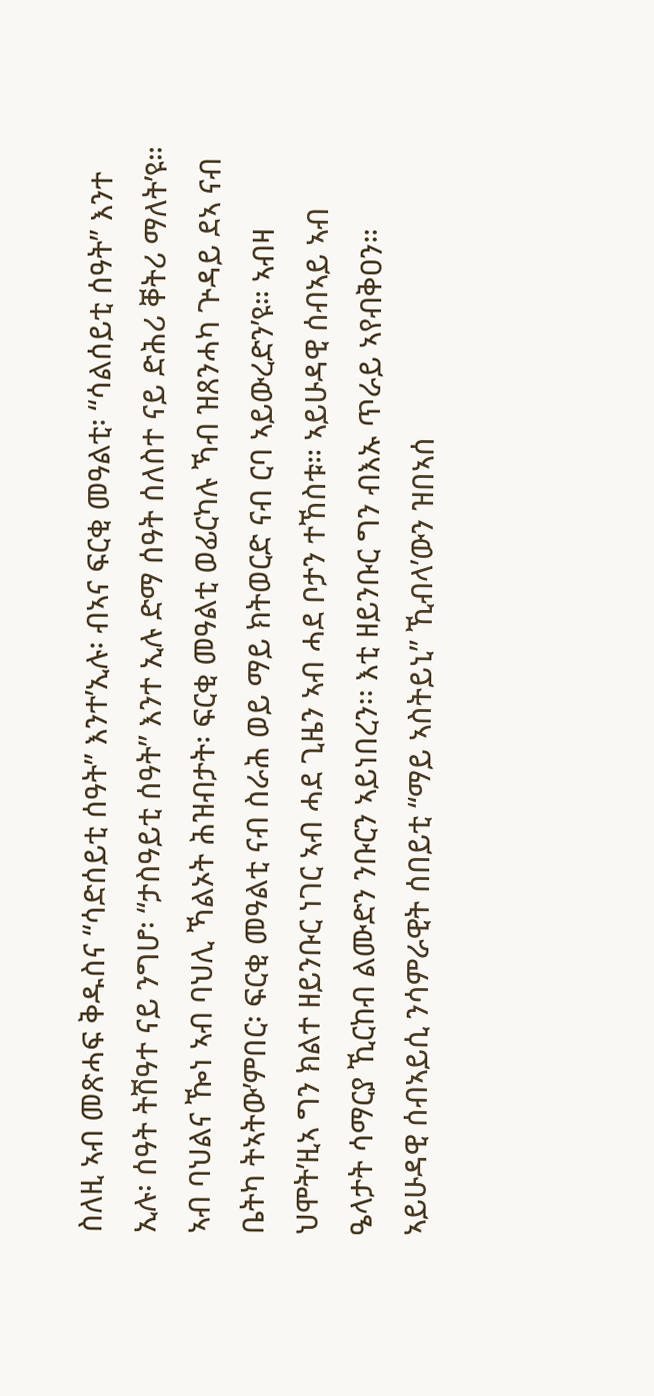ስለዚ ኣብ መጽሓፍ ቅዱስና “ሳድሰይቲ ሰዓት” እንተ’ኢሉ፡ ብኣና ፍርቂ መዓልቲ፡ “ሳልሰይቲ ሰዓት” እንተ ኢሉ፡ ሰዓት ትሽዓተ ናይ ንግሆ፡ “ታስዓይቲ ሰዓት” እንተ ኢሉ ድማ ሰዓት ሰለስተ ናይ ድሕሪ ቐትሪ ማለት’ዩ። ኣብ ባህልና ዀነ ኣብ ባህሊ ኻልኦት ሕዝብታት፡ ፍርቂ መዓልቲ ወፊርካሉ ኻብ ዝጸንሓካ ጕዳይ ደኣ ናብ ቤትካ ትኣትው’ምበር፡ ፍርቂ መዓልቲ ናብ ስራሕ ወይ ማይ ክትወርድ ናብ ርባ ኣይውረድን’ዩ። ኣብዛ ህሞት’ዚኣ ግን ክልተ ዘይንቡር ነገር ኣብ ሓደ ጊዜን ኣብ ሓደ ቦታን ተኸስቱ። ኣይሁዳዊ ሰብኣይ ኣብ ዔላታት ሳማርያ ኺርከብ ልሙድን ንቡርን ኣይነበረን፡፡ እቲ ዘይንቡር ግን ብእኡ ጥራይ ኣየብቅዐን። ኣይሁዳዊ ሰብኣይሲ ንሳምራዊት ሰበይቲ “ማይ ኣስትይኒ” ኺብላ’ውን ዝበኣሰ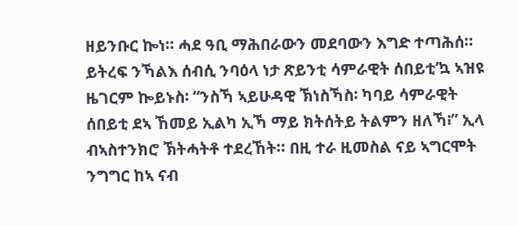ዘይንቡር ኰነ። ሓደ ዓቢ ማሕበራውን መደባውን እግድ ተጣሕሰ። ይትረፍ ንኻልእ ሰብሲ ንባዕላ ነታ ጽይንቲ ሳምራዊት ሰበይቲ’ኳ ኣዝዩ ዜገርም ኰይኑስ፡ “ንስኻ ኣይሁዳዊ ኽነስኻስ፡ ካባይ ሳምራዊት ሰበይቲ ደኣ ኸመይ ኢልካ ኢኻ ማይ ክትሰትይ ትልምን ዘለኻ፧” ኢላ ብኣስተንክሮ ኽትሓትቶ ተደረኸት። በዚ ተራ ዚመስል ናይ ኣግርሞት ንግግር ከኣ ናብ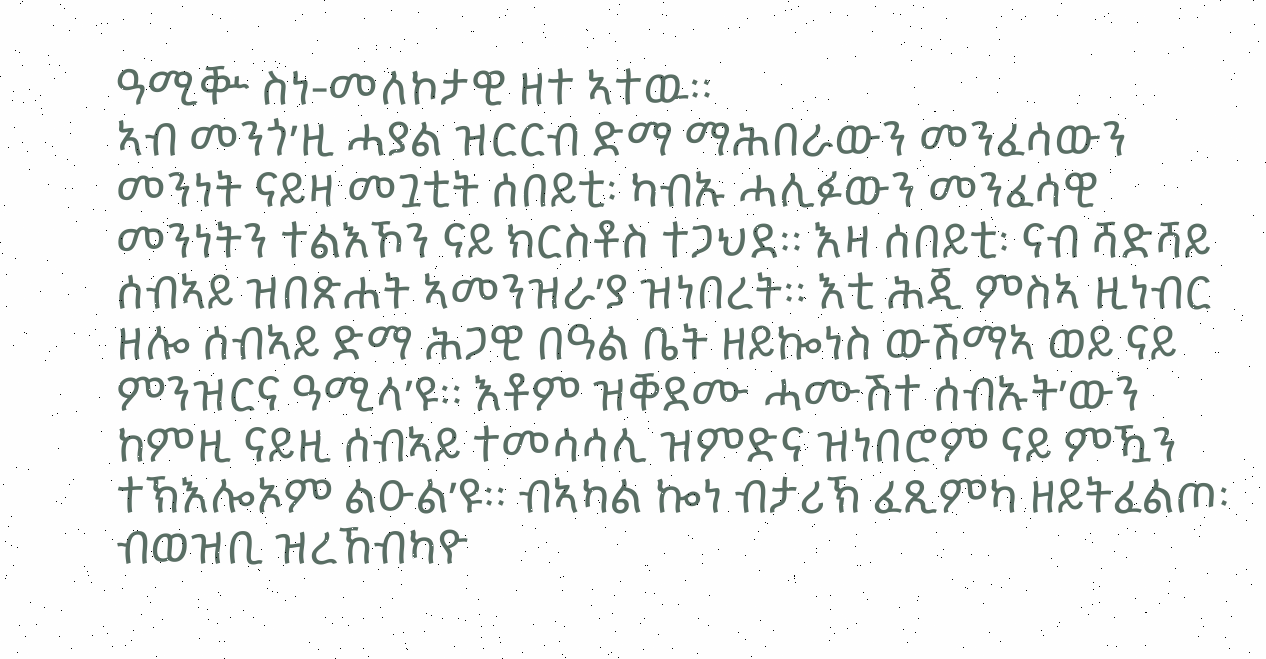ዓሚቝ ስነ-መለኮታዊ ዘተ ኣተዉ።
ኣብ መንጎ’ዚ ሓያል ዝርርብ ድማ ማሕበራውን መንፈሳውን መንነት ናይዛ መጓቲት ሰበይቲ፡ ካብኡ ሓሊፉውን መንፈሳዊ መንነትን ተልእኾን ናይ ክርስቶስ ተጋህደ። እዛ ሰበይቲ፡ ናብ ሻድሻይ ሰብኣይ ዝበጽሐት ኣመንዝራ’ያ ዝነበረት። እቲ ሕጂ ምስኣ ዚነብር ዘሎ ሰብኣይ ድማ ሕጋዊ በዓል ቤት ዘይኰነስ ውሽማኣ ወይ ናይ ምንዝርና ዓሚላ’ዩ። እቶም ዝቐደሙ ሓሙሽተ ሰብኡት’ውን ከምዚ ናይዚ ሰብኣይ ተመሳሳሊ ዝምድና ዝነበሮም ናይ ምዃን ተኽእሎኦም ልዑል’ዩ። ብኣካል ኰነ ብታሪኽ ፈጺምካ ዘይትፈልጦ፡ ብወዝቢ ዝረኸብካዮ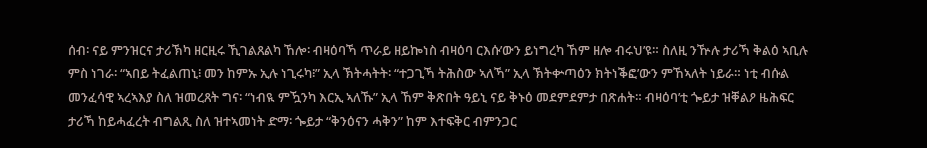ሰብ፡ ናይ ምንዝርና ታሪኽካ ዘርዚሩ ኺገልጸልካ ኸሎ፡ ብዛዕባኻ ጥራይ ዘይኰነስ ብዛዕባ ርእሱ’ውን ይነግረካ ኸም ዘሎ ብሩህ’ዩ። ስለዚ ንዅሉ ታሪኻ ቅልዕ ኣቢሉ ምስ ነገራ፡ “ኣበይ ትፈልጠኒ፧ መን ከምኡ ኢሉ ነጊሩካ፧” ኢላ ኽትሓትት፡ “ተጋጊኻ ትሕስው ኣለኻ” ኢላ ኽትቍጣዕን ክትነቕፎ’ውን ምኸኣለት ነይራ። ነቲ ብሱል መንፈሳዊ ኣረኣእያ ስለ ዝመረጸት ግና፡ “ነብዪ ምዃንካ እርኢ ኣለኹ” ኢላ ኸም ቅጽበት ዓይኒ ናይ ቅኑዕ መደምደምታ በጽሐት። ብዛዕባ’ቲ ጐይታ ዝቐልዖ ዜሕፍር ታሪኻ ከይሓፈረት ብግልጺ ስለ ዝተኣመነት ድማ፡ ጐይታ “ቅንዕናን ሓቅን” ከም እተፍቅር ብምንጋር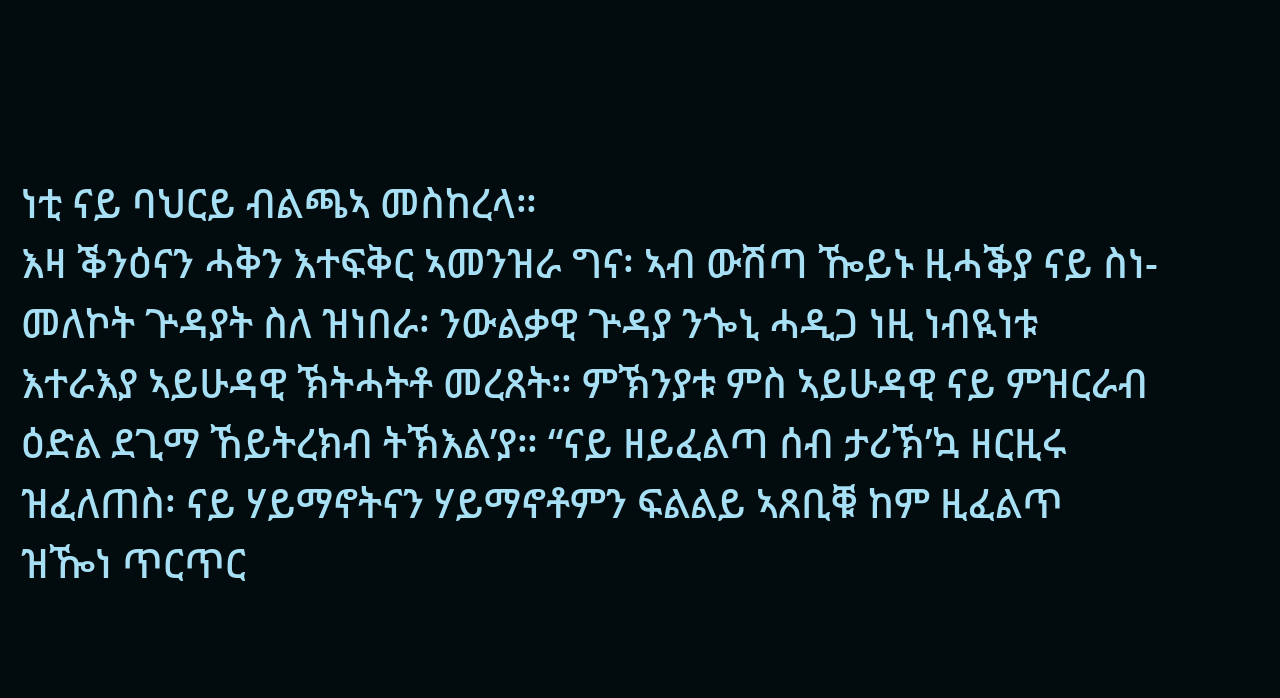ነቲ ናይ ባህርይ ብልጫኣ መስከረላ።
እዛ ቕንዕናን ሓቅን እተፍቅር ኣመንዝራ ግና፡ ኣብ ውሽጣ ዀይኑ ዚሓቕያ ናይ ስነ-መለኮት ጕዳያት ስለ ዝነበራ፡ ንውልቃዊ ጕዳያ ንጐኒ ሓዲጋ ነዚ ነብዪነቱ እተራእያ ኣይሁዳዊ ኽትሓትቶ መረጸት። ምኽንያቱ ምስ ኣይሁዳዊ ናይ ምዝርራብ ዕድል ደጊማ ኸይትረክብ ትኽእል’ያ። “ናይ ዘይፈልጣ ሰብ ታሪኽ’ኳ ዘርዚሩ ዝፈለጠስ፡ ናይ ሃይማኖትናን ሃይማኖቶምን ፍልልይ ኣጸቢቑ ከም ዚፈልጥ ዝዀነ ጥርጥር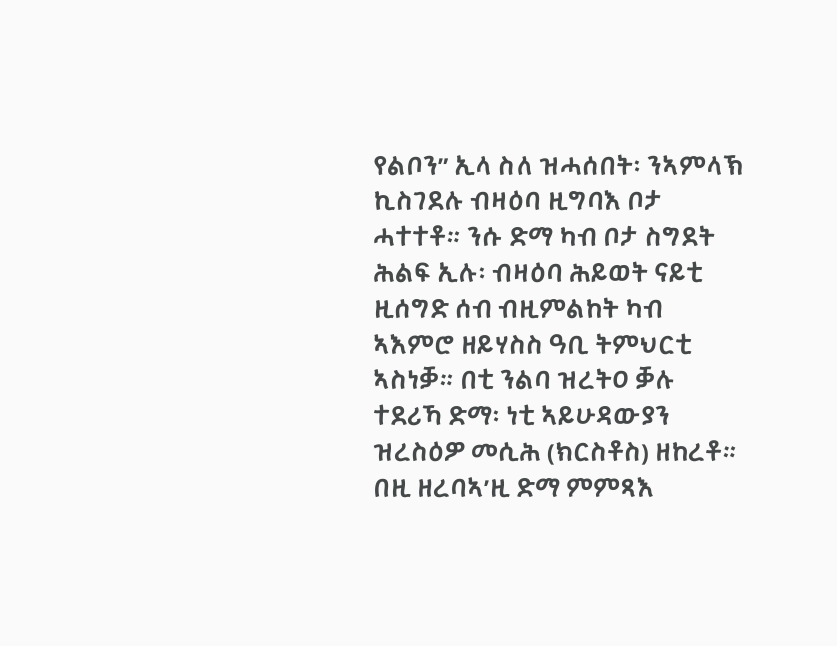የልቦን” ኢላ ስለ ዝሓሰበት፡ ንኣምላኽ ኪስገደሉ ብዛዕባ ዚግባእ ቦታ ሓተተቶ። ንሱ ድማ ካብ ቦታ ስግደት ሕልፍ ኢሉ፡ ብዛዕባ ሕይወት ናይቲ ዚሰግድ ሰብ ብዚምልከት ካብ ኣእምሮ ዘይሃስስ ዓቢ ትምህርቲ ኣስነቓ። በቲ ንልባ ዝረትዐ ቓሉ ተደሪኻ ድማ፡ ነቲ ኣይሁዳውያን ዝረስዕዎ መሲሕ (ክርስቶስ) ዘከረቶ። በዚ ዘረባኣ’ዚ ድማ ምምጻእ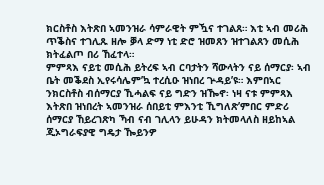ክርስቶስ እትጽበ ኣመንዝራ ሳምራዊት ምዃና ተገልጸ። እቲ ኣብ መሪሕ ጥቕስና ተገሊጹ ዘሎ ቓላ ድማ ነቲ ድሮ ዝመጸን ዝተገልጸን መሲሕ ክትፈልጦ በሪ ኸፈተላ።
ምምጻእ ናይቲ መሲሕ ይትረፍ ኣብ ርባታትን ሻውላትን ናይ ሰማርያ፡ ኣብ ቤት መቕደስ ኢየሩሳሌም’ኳ ተረሲዑ ዝነበረ ጕዳይ’ዩ። እምበኣር ንክርስቶስ ብሰማርያ ኺሓልፍ ናይ ግድን ዝዀኖ፡ ነዛ ናቱ ምምጻእ እትጽበ ዝነበረት ኣመንዝራ ሰበይቲ ምእንቲ ኺግለጽ’ምበር ምድሪ ሰማርያ ኸይረገጽካ ኻብ ናብ ገሊላን ይሁዳን ክትመላለስ ዘይከኣል ጂኦግራፍያዊ ግዴታ ዀይንዎ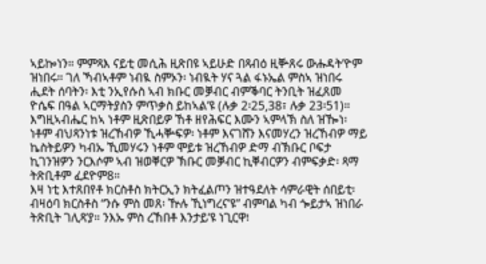ኣይኰነን። ምምጻእ ናይቲ መሲሕ ዚጽበዩ ኣይሁድ በጻብዕ ዚቝጸሩ ውሑዳት’ዮም ዝነበሩ። ገለ ኻብኣቶም ነብዪ ስምኦን፡ ነብዪት ሃና ጓል ፋኑኤል ምስኣ ዝነበሩ ሒደት ሰባትን፡ እቲ ንኢየሱስ ኣብ ክቡር መቓብር ብምቕባር ትንቢት ዝፈጸመ ዮሴፍ በዓል ኣርማትያስን ምጥቃስ ይከኣል’ዩ (ሉቃ 2፡25,38፣ ሉቃ 23፡51)። እግዚኣብሔር ከኣ ነቶም ዚጽበይዎ ኸቶ ዘየሕፍር እሙን ኣምላኽ ስለ ዝዀነ፡ ነቶም ብህጻንነቱ ዝረኸብዎ ኺሓቝፍዎ፡ ነቶም እናገሸን እናመሃረን ዝረኸብዎ ማይ ኬስትይዎን ካብኡ ኺመሃሩን ነቶም ሞይቱ ዝረኸብዎ ድማ ብኽቡር ቦፍታ ኪገንዝዎን ንርእሶም ኣብ ዝወቐርዎ ኽቡር መቓብር ኪቐብርዎን ብምፍቃድ፡ ጻማ ትጽቢቶም ፈደዮም8።
እዛ ነቲ እተጸበየቶ ክርስቶስ ክትርኢን ክትፈልጦን ዝተዓደለት ሳምራዊት ሰበይቲ፡ ብዛዕባ ክርስቶስ “ንሱ ምስ መጸ፡ ዅሉ ኺነግረና’ዩ” ብምባል ካብ ጐይታኣ ዝነበራ ትጽቢት ገሊጻ’ያ። ንእኡ ምስ ረኸበቶ እንታይ’ዩ ነጊርዋ፧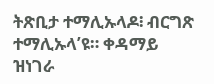ትጽቢታ ተማሊኡላዶ፧ ብርግጽ ተማሊኡላ’ዩ። ቀዳማይ ዝነገራ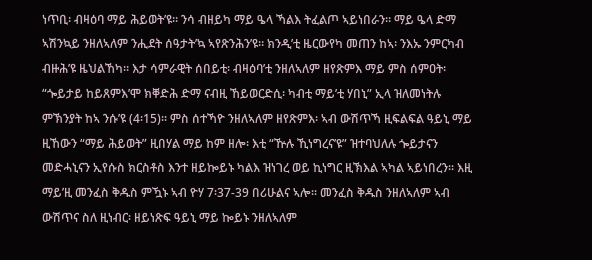ነጥቢ፡ ብዛዕባ ማይ ሕይወት’ዩ። ንሳ ብዘይካ ማይ ዔላ ኻልእ ትፈልጦ ኣይነበራን። ማይ ዔላ ድማ ኣሽንኳይ ንዘለኣለም ንሒደት ሰዓታት’ኳ ኣየጽንሕን’ዩ። ክንዲ’ቲ ዜርውየካ መጠን ከኣ፡ ንእኡ ንምርካብ ብዙሕ’ዩ ዜህልኸካ። እታ ሳምራዊት ሰበይቲ፡ ብዛዕባ’ቲ ንዘለኣለም ዘየጽምእ ማይ ምስ ሰምዐት፡ “ጐይታይ ከይጸምእ’ሞ ክቐድሕ ድማ ናብዚ ኸይወርድሲ፡ ካብቲ ማይ’ቲ ሃበኒ” ኢላ ዝለመነትሉ ምኽንያት ከኣ ንሱ’ዩ (4፡15)። ምስ ሰተኻዮ ንዘለኣለም ዘየጽምእ፡ ኣብ ውሽጥኻ ዚፍልፍል ዓይኒ ማይ ዚኸውን “ማይ ሕይወት” ዚበሃል ማይ ከም ዘሎ፡ እቲ “ዅሉ ኺነግረና’ዩ” ዝተባህለሉ ጐይታናን መድሓኒናን ኢየሱስ ክርስቶስ እንተ ዘይኰይኑ ካልእ ዝነገረ ወይ ኪነግር ዚኽእል ኣካል ኣይነበረን። እዚ ማይ’ዚ መንፈስ ቅዱስ ምዃኑ ኣብ ዮሃ 7፡37-39 በሪሁልና ኣሎ። መንፈስ ቅዱስ ንዘለኣለም ኣብ ውሽጥና ስለ ዚነብር፡ ዘይነጽፍ ዓይኒ ማይ ኰይኑ ንዘለኣለም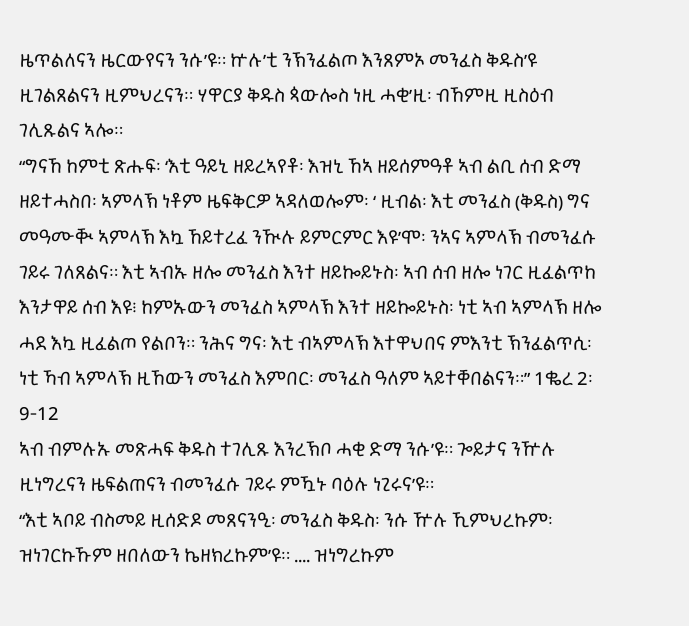ዜጥልለናን ዜርውየናን ንሱ’ዩ። ኵሉ’ቲ ንኽንፈልጦ እንጸምኦ መንፈስ ቅዱስ’ዩ ዚገልጸልናን ዚምህረናን። ሃዋርያ ቅዱስ ጳውሎስ ነዚ ሓቂ’ዚ፡ ብኸምዚ ዚስዕብ ገሊጹልና ኣሎ።
“ግናኸ ከምቲ ጽሑፍ፡ ‘እቲ ዓይኒ ዘይረኣየቶ፡ እዝኒ ኸኣ ዘይሰምዓቶ ኣብ ልቢ ሰብ ድማ ዘይተሓስበ፡ ኣምላኽ ነቶም ዜፍቅርዎ ኣዳለወሎም፡ ‘ ዚብል፡ እቲ መንፈስ (ቅዱስ) ግና መዓሙቚ ኣምላኽ እኳ ኸይተረፈ ንዂሉ ይምርምር እዩ’ሞ፡ ንኣና ኣምላኽ ብመንፈሱ ገይሩ ገለጸልና። እቲ ኣብኡ ዘሎ መንፈስ እንተ ዘይኰይኑስ፡ ኣብ ሰብ ዘሎ ነገር ዚፈልጥከ እንታዋይ ሰብ እዩ፧ ከምኡውን መንፈስ ኣምላኽ እንተ ዘይኰይኑስ፡ ነቲ ኣብ ኣምላኽ ዘሎ ሓደ እኳ ዚፈልጦ የልቦን። ንሕና ግና፡ እቲ ብኣምላኽ እተዋህበና ምእንቲ ኽንፈልጥሲ፡ ነቲ ኻብ ኣምላኽ ዚኸውን መንፈስ እምበር፡ መንፈስ ዓለም ኣይተቐበልናን።” 1ቈረ 2፡9-12
ኣብ ብምሉኡ መጽሓፍ ቅዱስ ተገሊጹ እንረኽቦ ሓቂ ድማ ንሱ’ዩ። ጐይታና ንዅሉ ዚነግረናን ዜፍልጠናን ብመንፈሱ ገይሩ ምዃኑ ባዕሉ ነጊሩና’ዩ።
“እቲ ኣቦይ ብስመይ ዚሰድዶ መጸናንዒ፡ መንፈስ ቅዱስ፡ ንሱ ዅሉ ኺምህረኩም፡ ዝነገርኩኹም ዘበለውን ኬዘክረኩም’ዩ። .... ዝነግረኩም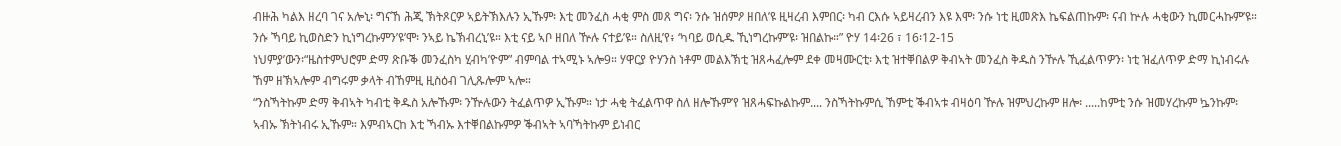ብዙሕ ካልእ ዘረባ ገና አሎኒ፡ ግናኸ ሕጂ ኽትጾርዎ ኣይትኽእሉን ኢኹም፡ እቲ መንፈስ ሓቂ ምስ መጸ ግና፡ ንሱ ዝሰምዖ ዘበለ’ዩ ዚዛረብ እምበር፡ ካብ ርእሱ ኣይዛረብን እዩ እሞ፡ ንሱ ነቲ ዚመጽእ ኬፍልጠኩም፡ ናብ ኵሉ ሓቂውን ኪመርሓኩም’ዩ። ንሱ ኻባይ ኪወስድን ኪነግረኩምን’ዩ’ሞ፡ ንኣይ ኬኽብረኒ’ዩ። እቲ ናይ ኣቦ ዘበለ ዅሉ ናተይ’ዩ። ስለዚ’የ፥ ‘ካባይ ወሲዱ ኺነግረኩም’ዩ፡ ዝበልኩ።” ዮሃ 14፡26 ፣ 16፡12-15
ነህምያ’ውን፡“ዜስተምህሮም ድማ ጽቡቕ መንፈስካ ሂብካ’ዮም” ብምባል ተኣሚኑ ኣሎ9። ሃዋርያ ዮሃንስ ነቶም መልእኽቲ ዝጸሓፈሎም ደቀ መዛሙርቲ፡ እቲ ዝተቐበልዎ ቅብኣት መንፈስ ቅዱስ ንዅሉ ኺፈልጥዎን፡ ነቲ ዝፈለጥዎ ድማ ኪነብሩሉ ኸም ዘኽኣሎም ብግሩም ቃላት ብኸምዚ ዚስዕብ ገሊጹሎም ኣሎ።
“ንስኻትኩም ድማ ቅብኣት ካብቲ ቅዱስ አሎኹም፡ ንዅሉውን ትፈልጥዎ ኢኹም። ነታ ሓቂ ትፈልጥዋ ስለ ዘሎኹም’የ ዝጸሓፍኩልኩም.... ንስኻትኩምሲ ኸምቲ ቕብኣቱ ብዛዕባ ዅሉ ዝምህረኩም ዘሎ፡ .....ከምቲ ንሱ ዝመሃረኩም ኴንኩም፡ ኣብኡ ኽትነብሩ ኢኹም። እምብኣርከ እቲ ኻብኡ እተቐበልኩምዎ ቕብኣት ኣባኻትኩም ይነብር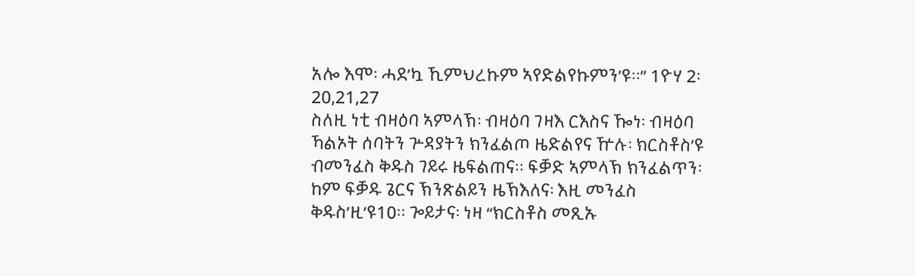አሎ እሞ፡ ሓደ’ኳ ኺምህረኩም ኣየድልየኩምን’ዩ።” 1ዮሃ 2፡20,21,27
ስለዚ ነቲ ብዛዕባ ኣምላኽ፡ ብዛዕባ ገዛእ ርእስና ዀነ፡ ብዛዕባ ኻልኦት ሰባትን ጕዳያትን ክንፈልጦ ዜድልየና ዅሉ፡ ክርስቶስ’ዩ ብመንፈስ ቅዱስ ገይሩ ዜፍልጠና። ፍቓድ ኣምላኽ ክንፈልጥን፡ ከም ፍቓዱ ጌርና ኽንጽልይን ዜኽእለና፡ እዚ መንፈስ ቅዱስ’ዚ’ዩ10። ጐይታና፡ ነዛ “ክርስቶስ መጺኡ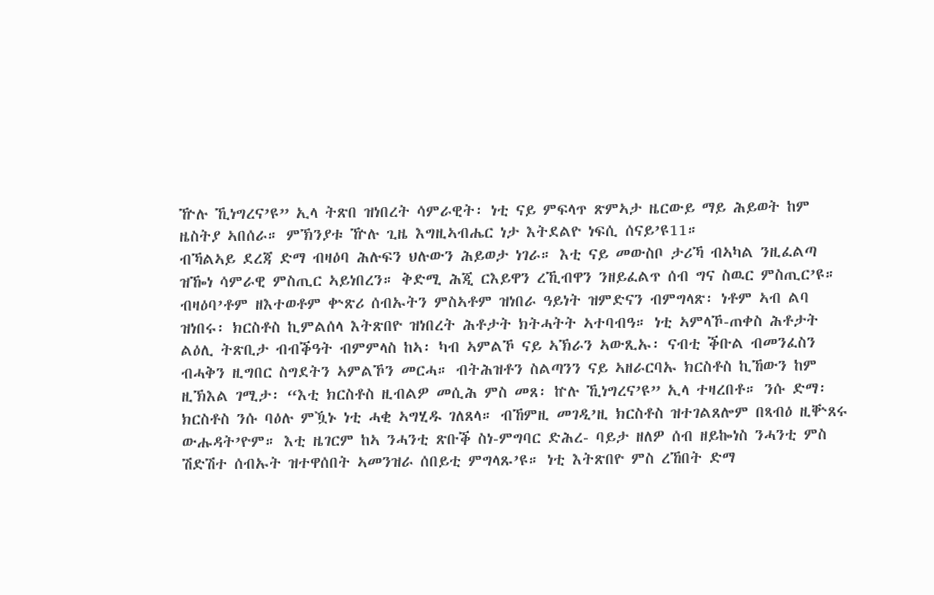ዅሉ ኺነግረና’ዩ” ኢላ ትጽበ ዝነበረት ሳምራዊት፡ ነቲ ናይ ምፍላጥ ጽምኣታ ዜርውይ ማይ ሕይወት ከም ዜስትያ ኣበሰራ። ምኽንያቱ ዅሉ ጊዜ እግዚኣብሔር ነታ እትደልዮ ነፍሲ ሰናይ’ዩ11።
ብኻልኣይ ደረጃ ድማ ብዛዕባ ሕሉፍን ህሉውን ሕይወታ ነገራ። እቲ ናይ መውስቦ ታሪኻ ብኣካል ንዚፈልጣ ዝዀነ ሳምራዊ ምስጢር ኣይነበረን። ቅድሚ ሕጂ ርእይዋን ረኺብዋን ንዘይፈልጥ ሰብ ግና ስዉር ምስጢር’ዩ። ብዛዕባ’ቶም ዘእተወቶም ቍጽሪ ሰብኡትን ምስኣቶም ዝነበራ ዓይነት ዝምድናን ብምግላጽ፡ ነቶም ኣብ ልባ ዝነበሩ፡ ክርስቶስ ኪምልሰላ እትጽበዮ ዝነበረት ሕቶታት ክትሓትት ኣተባብዓ። ነቲ ኣምላኾ-ጠቀስ ሕቶታት ልዕሊ ትጽቢታ ብብቕዓት ብምምላስ ከኣ፡ ካብ ኣምልኾ ናይ ኣኽራን ኣውጺኡ፡ ናብቲ ቕቡል ብመንፈስን ብሓቅን ዚግበር ስግደትን ኣምልኾን መርሓ። ብትሕዝቶን ስልጣንን ናይ ኣዘራርባኡ ክርስቶስ ኪኸውን ከም ዚኽእል ገሚታ፡ “እቲ ክርስቶስ ዚብልዎ መሲሕ ምስ መጸ፡ ኵሉ ኺነግረና’ዩ” ኢላ ተዛረበቶ። ንሱ ድማ፡ ክርስቶስ ንሱ ባዕሉ ምዃኑ ነቲ ሓቂ ኣግሂዱ ገለጸላ። ብኸምዚ መገዲ’ዚ ክርስቶስ ዝተገልጸሎም በጻብዕ ዚቝጸሩ ውሑዳት’ዮም። እቲ ዜገርም ከኣ ንሓንቲ ጽቡቕ ስነ-ምግባር ድሕረ- ባይታ ዘለዎ ሰብ ዘይኰነስ ንሓንቲ ምስ ሽድሽተ ሰብኡት ዝተዋሰበት ኣመንዝራ ሰበይቲ ምግላጹ’ዩ። ነቲ እትጽበዮ ምስ ረኸበት ድማ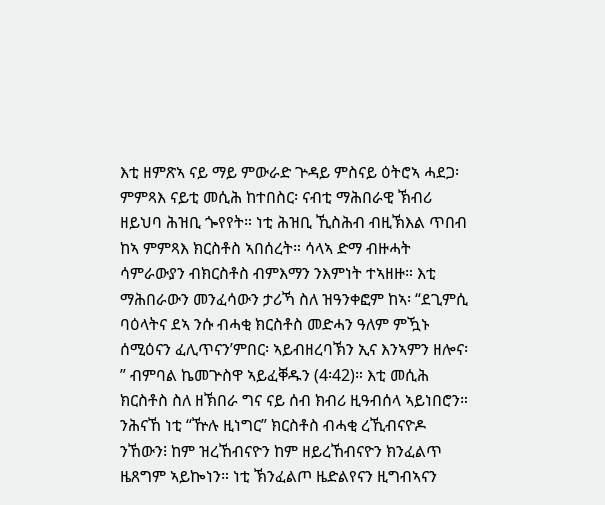እቲ ዘምጽኣ ናይ ማይ ምውራድ ጕዳይ ምስናይ ዕትሮኣ ሓደጋ፡ ምምጻእ ናይቲ መሲሕ ከተበስር፡ ናብቲ ማሕበራዊ ኽብሪ ዘይህባ ሕዝቢ ጐየየት። ነቲ ሕዝቢ ኺስሕብ ብዚኽእል ጥበብ ከኣ ምምጻእ ክርስቶስ ኣበሰረት። ሳላኣ ድማ ብዙሓት ሳምራውያን ብክርስቶስ ብምእማን ንእምነት ተኣዘዙ። እቲ ማሕበራውን መንፈሳውን ታሪኻ ስለ ዝዓንቀፎም ከኣ፡ “ደጊምሲ ባዕላትና ደኣ ንሱ ብሓቂ ክርስቶስ መድሓን ዓለም ምዃኑ ሰሚዕናን ፈሊጥናን’ምበር፡ ኣይብዘረባኽን ኢና እንኣምን ዘሎና፡” ብምባል ኬመጕስዋ ኣይፈቐዱን (4፡42)። እቲ መሲሕ ክርስቶስ ስለ ዘኽበራ ግና ናይ ሰብ ክብሪ ዚዓብሰላ ኣይነበሮን።
ንሕናኸ ነቲ “ዅሉ ዚነግር” ክርስቶስ ብሓቂ ረኺብናዮዶ ንኸውን፧ ከም ዝረኸብናዮን ከም ዘይረኸብናዮን ክንፈልጥ ዜጸግም ኣይኰነን። ነቲ ኽንፈልጦ ዜድልየናን ዚግብኣናን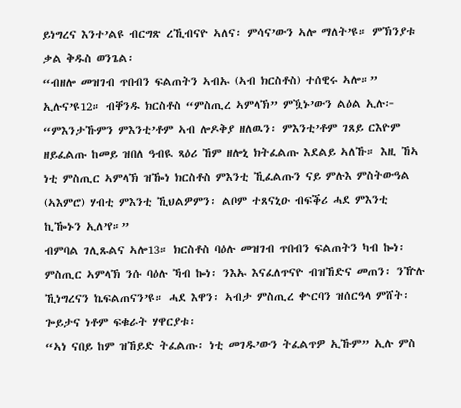ይነግረና እንተ’ልዩ ብርግጽ ረኺብናዮ ኣለና፡ ምሳና’ውን ኣሎ ማለት’ዩ። ምኽንያቱ ቃል ቅዱስ ወንጌል፡
“ብዘሎ መዝገብ ጥበብን ፍልጠትን ኣብኡ (ኣብ ክርስቶስ) ተሰዊሩ ኣሎ።”
ኢሉና’ዩ12። ብቐንዱ ክርስቶስ “ምስጢረ ኣምላኽ” ምዃኑ’ውን ልዕል ኢሉ፦
“ምእንታኹምን ምእንቲ’ቶም ኣብ ሎዶቅያ ዘለዉን፡ ምእንቲ’ቶም ገጸይ ርእዮም ዘይፈልጡ ከመይ ዝበለ ዓብዪ ጻዕሪ ኸም ዘሎኒ ክትፈልጡ እደልይ ኣለኹ። እዚ ኸኣ ነቲ ምስጢር ኣምላኽ ዝዀነ ክርስቶስ ምእንቲ ኺፈልጡን ናይ ምሉእ ምስትውዓል (ኣእምሮ) ሃብቲ ምእንቲ ኺህልዎምን፡ ልቦም ተጸናኒዑ ብፍቕሪ ሓደ ምእንቲ ኪዀኑን ኢለ’የ።”
ብምባል ገሊጹልና ኣሎ13። ክርስቶስ ባዕሉ መዝገብ ጥበብን ፍልጠትን ካብ ኰነ፡ ምስጢር ኣምላኽ ንሱ ባዕሉ ኻብ ኰነ፡ ንእኡ እናፈለጥናዮ ብዝኸድና መጠን፡ ንዅሉ ኺነግረናን ኬፍልጠናን’ዩ። ሓደ እዋን፡ ኣብታ ምስጢረ ቍርባን ዝሰርዓላ ምሸት፡ ጐይታና ነቶም ፍቁራት ሃዋርያቱ፡
“ኣነ ናበይ ከም ዝኸይድ ትፈልጡ፡ ነቲ መገዱ’ውን ትፈልጥዎ ኢኹም” ኢሉ ምስ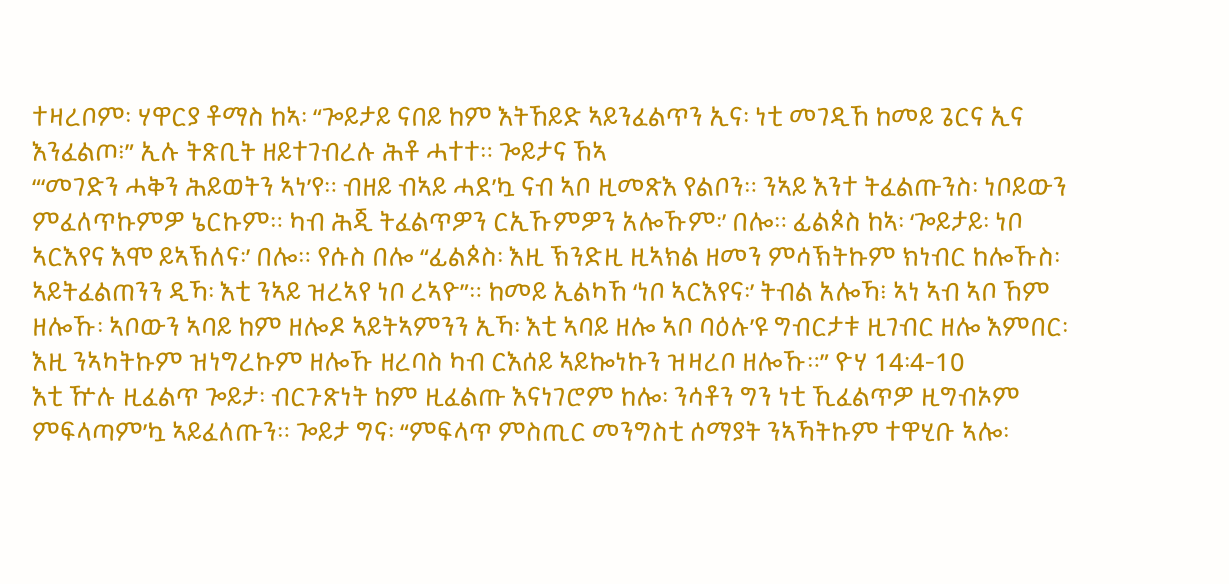ተዛረቦም፡ ሃዋርያ ቶማስ ከኣ፡ “ጐይታይ ናበይ ከም እትኸይድ ኣይንፈልጥን ኢና፡ ነቲ መገዲኸ ከመይ ጌርና ኢና እንፈልጦ፧” ኢሉ ትጽቢት ዘይተገብረሉ ሕቶ ሓተተ። ጐይታና ኸኣ
“‘መገድን ሓቅን ሕይወትን ኣነ’የ። ብዘይ ብኣይ ሓደ’ኳ ናብ ኣቦ ዚመጽእ የልቦን። ንኣይ እንተ ትፈልጡንስ፡ ነቦይውን ምፈለጥኩምዎ ኔርኩም። ካብ ሕጂ ትፈልጥዎን ርኢኹምዎን አሎኹም፡’ በሎ። ፊልጶስ ከኣ፡ ‘ጐይታይ፡ ነቦ ኣርእየና እሞ ይኣኽለና፡’ በሎ። የሱስ በሎ “ፊልጶስ፡ እዚ ኽንድዚ ዚኣክል ዘመን ምሳኽትኩም ክነብር ከሎኹስ፡ ኣይትፈልጠንን ዲኻ፡ እቲ ንኣይ ዝረኣየ ነቦ ረኣዮ”። ከመይ ኢልካኸ ‘ነቦ ኣርእየና፡’ ትብል አሎኻ፧ ኣነ ኣብ ኣቦ ኸም ዘሎኹ፡ ኣቦውን ኣባይ ከም ዘሎዶ ኣይትኣምንን ኢኻ፡ እቲ ኣባይ ዘሎ ኣቦ ባዕሉ’ዩ ግብርታቱ ዚገብር ዘሎ እምበር፡ እዚ ንኣካትኩም ዝነግረኩም ዘሎኹ ዘረባስ ካብ ርእሰይ ኣይኰነኩን ዝዛረቦ ዘሎኹ።” ዮሃ 14፡4-10
እቲ ዅሉ ዚፈልጥ ጐይታ፡ ብርጉጽነት ከም ዚፈልጡ እናነገሮም ከሎ፡ ንሳቶን ግን ነቲ ኺፈልጥዎ ዚግብኦም ምፍላጣም’ኳ ኣይፈለጡን። ጐይታ ግና፡ “ምፍላጥ ምስጢር መንግስቲ ሰማያት ንኣኻትኩም ተዋሂቡ ኣሎ፡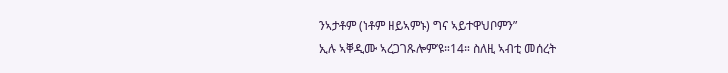ንኣታቶም (ነቶም ዘይኣምኑ) ግና ኣይተዋህቦምን”
ኢሉ ኣቐዲሙ ኣረጋገጹሎም’ዩ።14። ስለዚ ኣብቲ መሰረት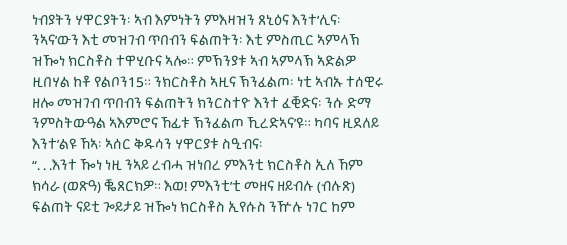ነብያትን ሃዋርያትን፡ ኣብ እምነትን ምእዛዝን ጸኒዕና እንተ’ሊና፡ ንኣና’ውን እቲ መዝገብ ጥበብን ፍልጠትን፡ እቲ ምስጢር ኣምላኽ ዝዀነ ክርስቶስ ተዋሂቡና ኣሎ። ምኽንያቱ ኣብ ኣምላኽ ኣድልዎ ዚበሃል ከቶ የልቦን15። ንክርስቶስ ኣዚና ኽንፈልጦ፡ ነቲ ኣብኡ ተሰዊሩ ዘሎ መዝገብ ጥበብን ፍልጠትን ክንርስተዮ እንተ ፈቒድና፡ ንሱ ድማ ንምስትውዓል ኣእምሮና ኸፊቱ ኽንፈልጦ ኺረድኣና’ዩ። ካባና ዚደለይ እንተ’ልዩ ኸኣ፡ ኣሰር ቅዱሳን ሃዋርያቱ ስዒብና፡
“. . .እንተ ዀነ ነዚ ንኣይ ረብሓ ዝነበረ ምእንቲ ክርስቶስ ኢለ ኸም ክሳራ (ወጽዓ) ቘጸርክዎ። እወ! ምእንቲ’ቲ መዘና ዘይብሉ (ብሉጽ) ፍልጠት ናይቲ ጐይታይ ዝዀነ ክርስቶስ ኢየሱስ ንዅሉ ነገር ከም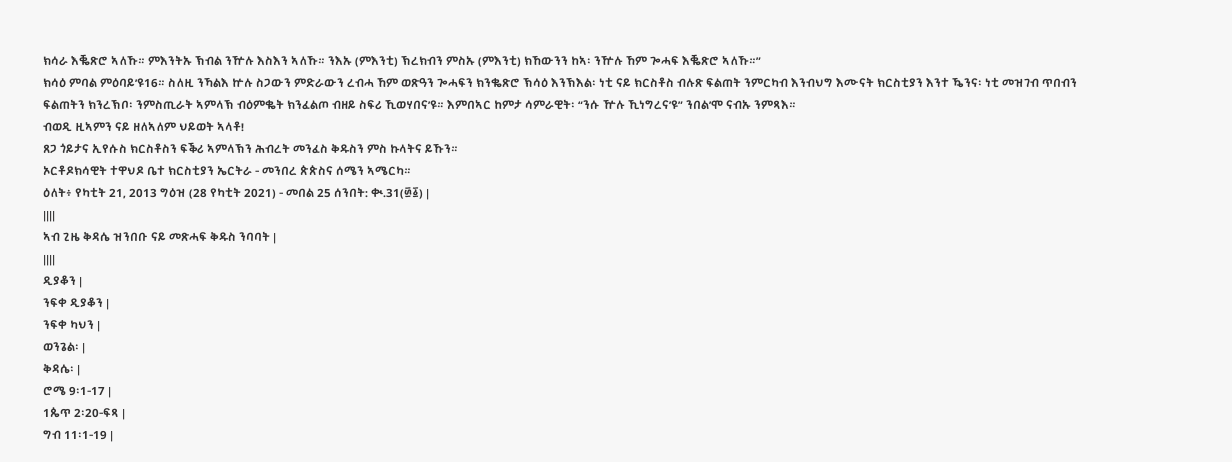ክሳራ እቘጽሮ ኣለኹ። ምእንትኡ ኽብል ንዅሉ እስእን ኣለኹ። ንእኡ (ምእንቲ) ኽረክብን ምስኡ (ምእንቲ) ክኸውንን ከኣ፡ ንዅሉ ኸም ጐሓፍ እቘጽሮ ኣለኹ።”
ክሳዕ ምባል ምዕባይ’ዩ16። ስለዚ ንኻልእ ኵሉ ስጋውን ምድራውን ረብሓ ኸም ወጽዓን ጐሓፍን ክንቈጽሮ ኽሳዕ እንኽእል፡ ነቲ ናይ ክርስቶስ ብሉጽ ፍልጠት ንምርካብ እንብህግ እሙናት ክርስቲያን እንተ ዄንና፡ ነቲ መዝገብ ጥበብን ፍልጠትን ክንረኽቦ፡ ንምስጢራት ኣምላኽ ብዕምቈት ክንፈልጦ ብዘይ ስፍሪ ኺወሃበና’ዩ። እምበኣር ከምታ ሳምራዊት፡ “ንሱ ዅሉ ኺነግረና’ዩ” ንበል’ሞ ናብኡ ንምጻእ።
ብወዲ ዚኣምን ናይ ዘለኣለም ህይወት ኣላቶ!
ጸጋ ጎይታና ኢየሱስ ክርስቶስን ፍቕሪ ኣምላኽን ሕብረት መንፈስ ቅዱስን ምስ ኩላትና ይኹን።
ኦርቶዶክሳዊት ተዋህዶ ቤተ ክርስቲያን ኤርትራ - መንበረ ጵጵስና ሰሜን ኣሜርካ።
ዕለት፥ የካቲት 21, 2013 ግዕዝ (28 የካቲት 2021) - መበል 25 ሰንበት: ቊ.31(፴፩) |
||||
ኣብ ጊዜ ቅዳሴ ዝንበቡ ናይ መጽሓፍ ቅዱስ ንባባት |
||||
ዲያቆን |
ንፍቀ ዲያቆን |
ንፍቀ ካህን |
ወንጌል፡ |
ቅዳሴ፡ |
ሮሜ 9፡1-17 |
1ጴጥ 2፡20-ፍጻ |
ግብ 11፡1-19 |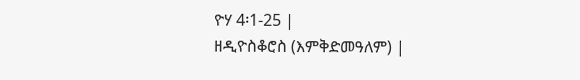ዮሃ 4፡1-25 |
ዘዲዮስቆሮስ (እምቅድመዓለም) |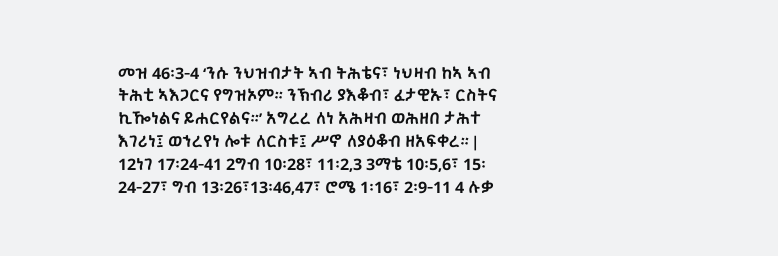መዝ 46፡3-4 ‘ንሱ ንህዝብታት ኣብ ትሕቴና፣ ነህዛብ ከኣ ኣብ ትሕቲ ኣእጋርና የግዝኦም። ንኽብሪ ያእቆብ፣ ፈታዊኡ፣ ርስትና ኪዀነልና ይሐርየልና።’ አግረረ ለነ አሕዛብ ወሕዘበ ታሕተ እገሪነ፤ ወኀረየነ ሎቱ ለርስቱ፤ ሥኖ ለያዕቆብ ዘአፍቀረ። |
12ነገ 17፡24-41 2ግብ 10፡28፣ 11፡2,3 3ማቴ 10፡5,6፣ 15፡24-27፣ ግብ 13፡26፣13፡46,47፣ ሮሜ 1፡16፣ 2፡9-11 4 ሉቃ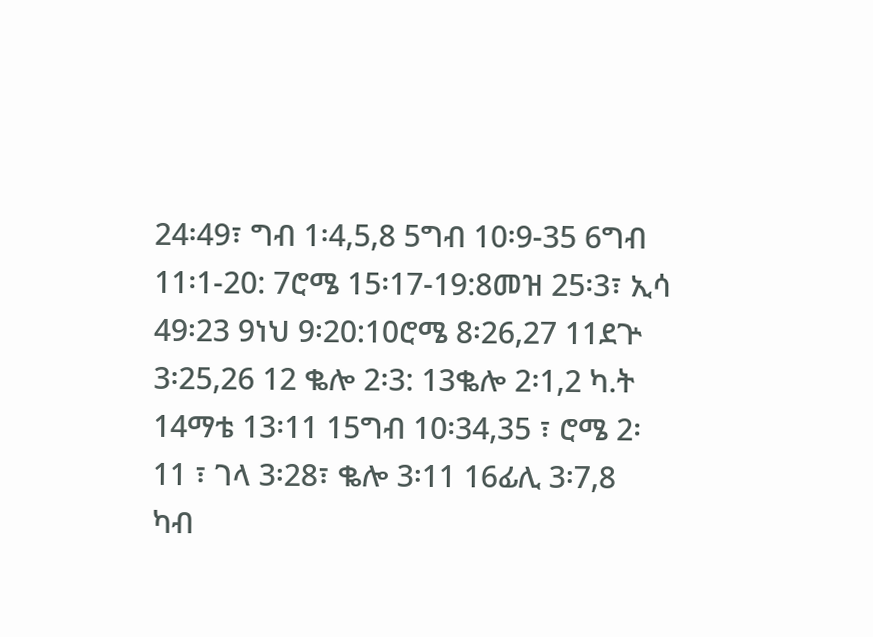24፡49፣ ግብ 1፡4,5,8 5ግብ 10፡9-35 6ግብ 11፡1-20: 7ሮሜ 15፡17-19:8መዝ 25፡3፣ ኢሳ 49፡23 9ነህ 9፡20:10ሮሜ 8፡26,27 11ደጕ 3፡25,26 12 ቈሎ 2፡3: 13ቈሎ 2፡1,2 ካ.ት 14ማቴ 13፡11 15ግብ 10፡34,35 ፣ ሮሜ 2፡11 ፣ ገላ 3፡28፣ ቈሎ 3፡11 16ፊሊ 3፡7,8
ካብ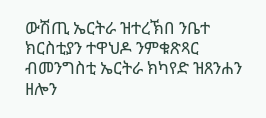ውሽጢ ኤርትራ ዝተረኽበ ንቤተ ክርስቲያን ተዋህዶ ንምቁጽጻር ብመንግስቲ ኤርትራ ክካየድ ዝጸንሐን ዘሎን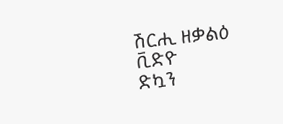ሽርሒ ዘቃልዕ ቪድዮ
ድኳን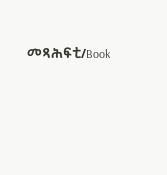መጻሕፍቲ/Book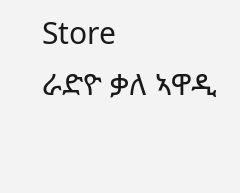Store
ራድዮ ቃለ ኣዋዲ